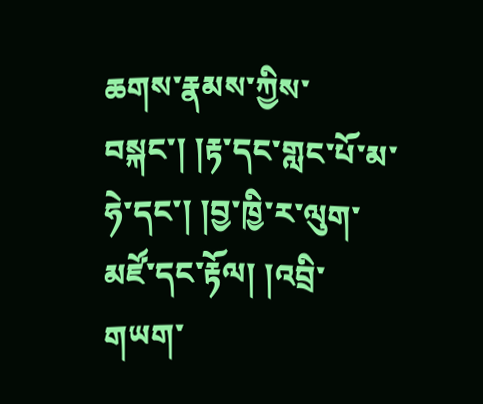ཆགས་རྣམས་ཀྱིས་བསྐང་། །རྟ་དང་གླང་པོ་མ་ཧེ་དང་། །བྱ་ཁྱི་ར་ལུག་མཛོ་དང་རྟོལ། །འབྲི་གཡག་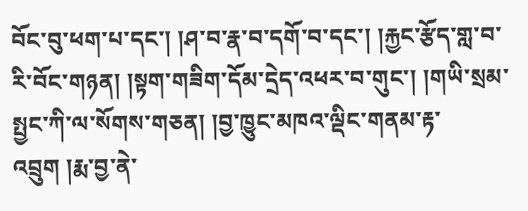བོང་བུ་ཕག་པ་དང་། །ཤ་བ་རྣ་བ་དགོ་བ་དང་། །རྐྱང་རྩོད་གླ་བ་རི་བོང་གཉན། །སྟག་གཟིག་དོམ་དྲེད་འཕར་བ་གུང་། །གཡི་སྲམ་སྤྱང་ཀི་ལ་སོགས་གཅན། །བྱ་ཁྱུང་མཁའ་ལྡིང་གནམ་རྟ་འབྲུག །རྨ་བྱ་ནེ་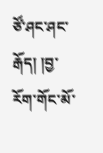ཙོ་ཤང་ཤང་རྒོད། །བྱ་རོག་གོང་མོ་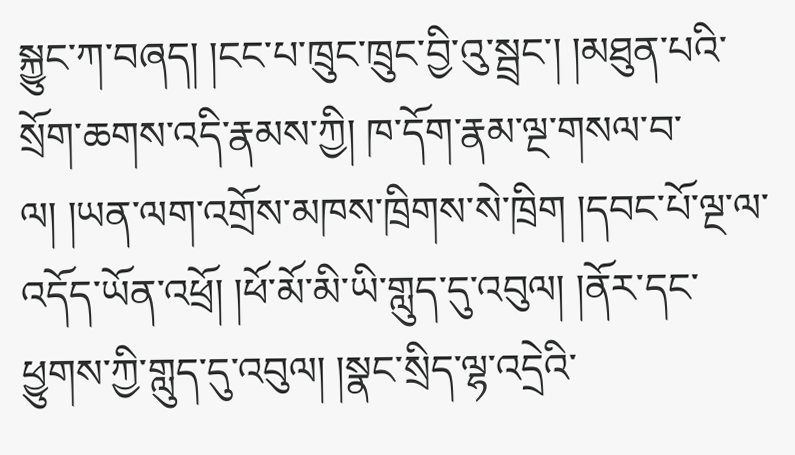སྐྱུང་ཀ་བཞད། །ངང་པ་ཁྲུང་ཁྲུང་བྱི་འུ་སྦྲང་། །མཐུན་པའི་སྲོག་ཆགས་འདི་རྣམས་ཀྱི། ཁ་དོག་རྣམ་ལྔ་གསལ་བ་ལ། །ཡན་ལག་འགྲོས་མཁས་ཁྲིགས་སེ་ཁྲིག །དབང་པོ་ལྔ་ལ་འདོད་ཡོན་འཕྲོ། །ཕོ་མོ་མི་ཡི་གླུད་དུ་འབུལ། །ནོར་དང་ཕྱུགས་ཀྱི་གླུད་དུ་འབུལ། །སྣང་སྲིད་ལྷ་འདྲེའི་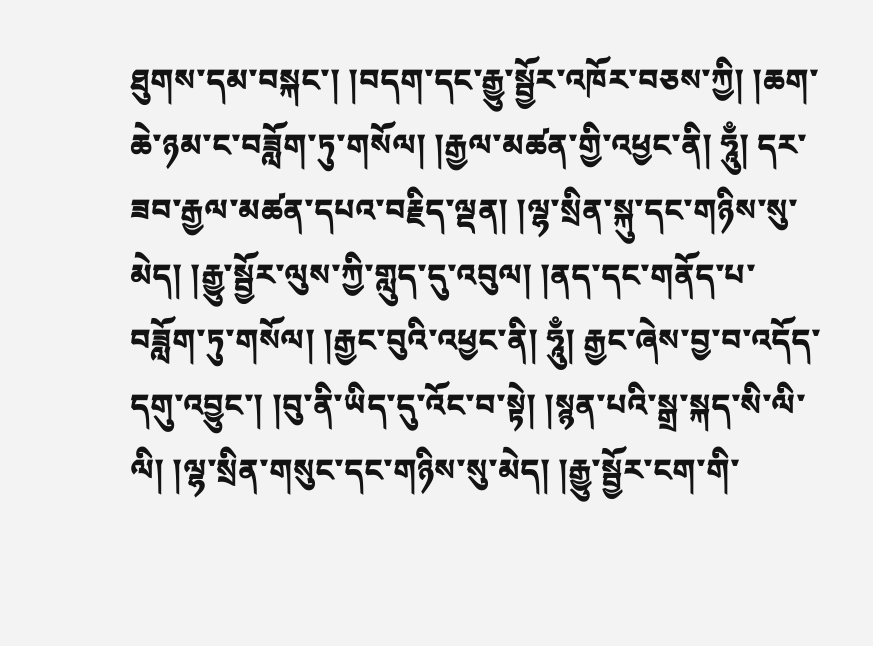ཐུགས་དམ་བསྐང་། །བདག་དང་རྒྱུ་སྦྱོར་འཁོར་བཅས་ཀྱི། །ཆག་ཆེ་ཉམ་ང་བཟློག་ཏུ་གསོལ། །རྒྱལ་མཚན་གྱི་འཕྱང་ནི། ཧཱུྃ། དར་ཟབ་རྒྱལ་མཚན་དཔའ་བརྗིད་ལྡན། །ལྷ་སྲིན་སྐུ་དང་གཉིས་སུ་མེད། །རྒྱུ་སྦྱོར་ལུས་ཀྱི་གླུད་དུ་འབུལ། །ནད་དང་གནོད་པ་བཟློག་ཏུ་གསོལ། །རྒྱང་བུའི་འཕྱང་ནི། ཧཱུྃ། རྒྱང་ཞེས་བྱ་བ་འདོད་དགུ་འབྱུང་། །བུ་ནི་ཡིད་དུ་འོང་བ་སྟེ། །སྙན་པའི་སྒྲ་སྐད་སི་ལི་ལི། །ལྷ་སྲིན་གསུང་དང་གཉིས་སུ་མེད། །རྒྱུ་སྦྱོར་ངག་གི་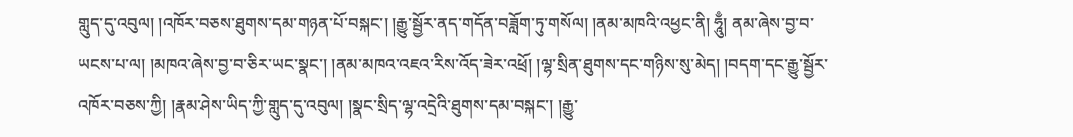གླུད་དུ་འབུལ། །འཁོར་བཅས་ཐུགས་དམ་གཉན་པོ་བསྐང་། །རྒྱུ་སྦྱོར་ནད་གདོན་བཟློག་ཏུ་གསོལ། །ནམ་མཁའི་འཕྱང་ནི། ཧཱུྃ། ནམ་ཞེས་བྱ་བ་ཡངས་པ་ལ། །མཁའ་ཞེས་བྱ་བ་ཅིར་ཡང་སྣང་། །ནམ་མཁའ་འཇའ་རིས་འོད་ཟེར་འཕྲོ། །ལྷ་སྲིན་ཐུགས་དང་གཉིས་སུ་མེད། །བདག་དང་རྒྱུ་སྦྱོར་འཁོར་བཅས་ཀྱི། །རྣམ་ཤེས་ཡིད་ཀྱི་གླུད་དུ་འབུལ། །སྣང་སྲིད་ལྷ་འདྲེའི་ཐུགས་དམ་བསྐང་། །རྒྱུ་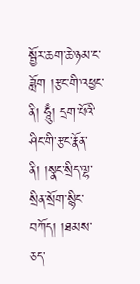སྦྱོར་ཆག་ཆེ་ཉམ་ང་ཟློག །རྩང་གི་འཕྱང་ནི། ཧཱུྃ། དྲག་པོའི་ཤིང་གི་རྩང་རྣོན་ནི། །སྣང་སྲིད་ལྷ་སྲིན་སྲོག་སྙིང་བཀོད། །ཐམས་ཅད་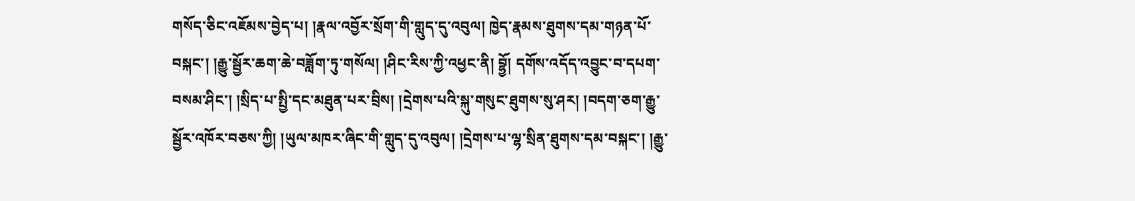གསོད་ཅིང་འཇོམས་བྱེད་པ། །རྣལ་འབྱོར་སྲོག་གི་གླུད་དུ་འབུལ། ཁྱེད་རྣམས་ཐུགས་དམ་གཉན་པོ་བསྐང་། །རྒྱུ་སྦྱོར་ཆག་ཆེ་བཟློག་ཏུ་གསོལ། །ཤིང་རིས་ཀྱི་འཕྱང་ནི། བྷྱོ། དགོས་འདོད་འབྱུང་བ་དཔག་བསམ་ཤིང་། །སྲིད་པ་སྤྱི་དང་མཐུན་པར་བྲིས། །དྲེགས་པའི་སྐུ་གསུང་ཐུགས་སུ་ཤར། །བདག་ཅག་རྒྱུ་སྦྱོར་འཁོར་བཅས་ཀྱི། །ཡུལ་མཁར་ཞིང་གི་གླུད་དུ་འབུལ། །དྲེགས་པ་ལྷ་སྲིན་ཐུགས་དམ་བསྐང་། །རྒྱུ་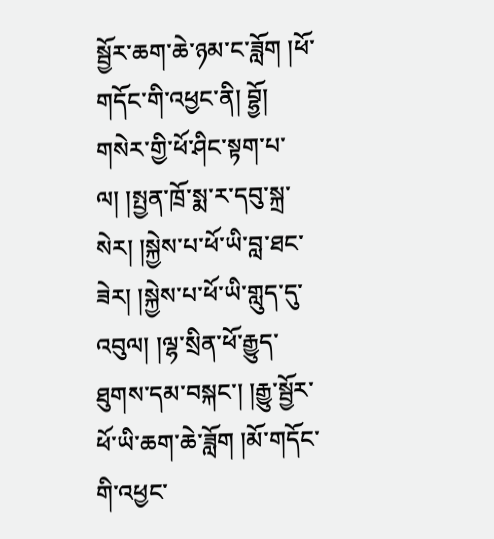སྦྱོར་ཆག་ཆེ་ཉམ་ང་ཟློག །ཕོ་གདོང་གི་འཕྱང་ནི། བྷྱོ། གསེར་གྱི་ཕོ་ཤིང་སྟག་པ་ལ། །སྤྱན་ཁྲོ་སྨ་ར་དབུ་སྐྲ་སེར། །སྐྱེས་པ་ཕོ་ཡི་བླ་ཐང་ཟེར། །སྐྱེས་པ་ཕོ་ཡི་གླུད་དུ་འབུལ། །ལྷ་སྲིན་ཕོ་རྒྱུད་ཐུགས་དམ་བསྐང་། །རྒྱུ་སྦྱོར་ཕོ་ཡི་ཆག་ཆེ་ཟློག །མོ་གདོང་གི་འཕྱང་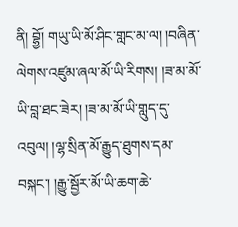ནི། བྷྱོ། གཡུ་ཡི་མོ་ཤིང་གླང་མ་ལ། །བཞིན་ལེགས་འཛུམ་ཞལ་མོ་ཡི་རིགས། །ཟ་མ་མོ་ཡི་བླ་ཐང་ཟེར། །ཟ་མ་མོ་ཡི་གླུད་དུ་འབུལ། །ལྷ་སྲིན་མོ་རྒྱུད་ཐུགས་དམ་བསྐང་། །རྒྱུ་སྦྱོར་མོ་ཡི་ཆག་ཆེ་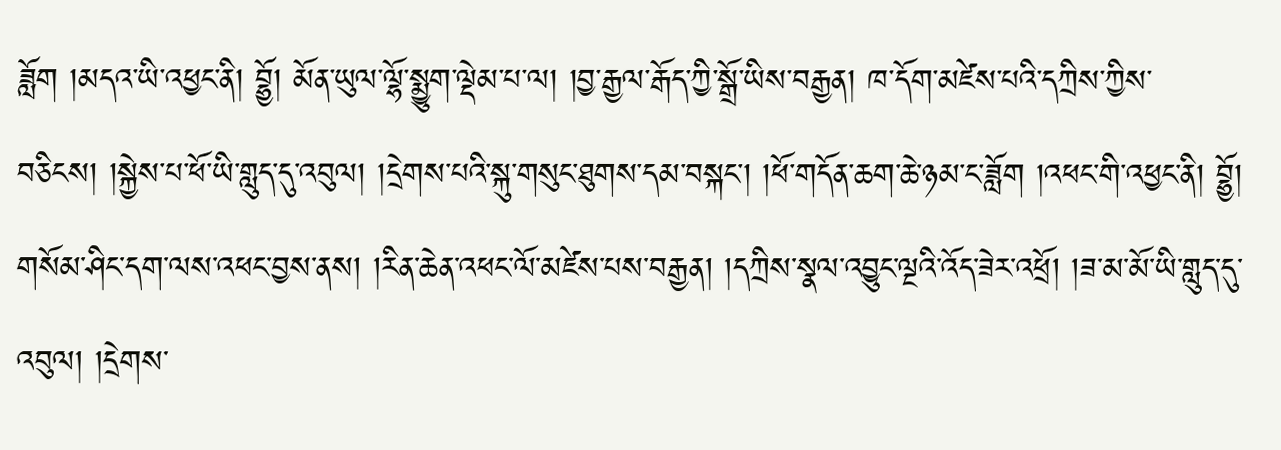ཟློག །མདའ་ཡི་འཕྱང་ནི། བྷྱོ། མོན་ཡུལ་ལྷོ་སྨྱུག་ལྡེམ་པ་ལ། །བྱ་རྒྱལ་རྒོད་ཀྱི་སྒྲོ་ཡིས་བརྒྱན། ཁ་དོག་མཛེས་པའི་དཀྲིས་ཀྱིས་བཅིངས། །སྐྱེས་པ་ཕོ་ཡི་གླུད་དུ་འབུལ། །དྲེགས་པའི་སྐུ་གསུང་ཐུགས་དམ་བསྐང་། །ཕོ་གདོན་ཆག་ཆེ་ཉམ་ང་ཟློག །འཕང་གི་འཕྱང་ནི། བྷྱོ། གསོམ་ཤིང་དག་ལས་འཕང་བྱས་ནས། །རིན་ཆེན་འཕང་ལོ་མཛེས་པས་བརྒྱན། །དཀྲིས་སྣལ་འབྱུང་ལྔའི་འོད་ཟེར་འཕྲོ། །ཟ་མ་མོ་ཡི་གླུད་དུ་འབུལ། །དྲེགས་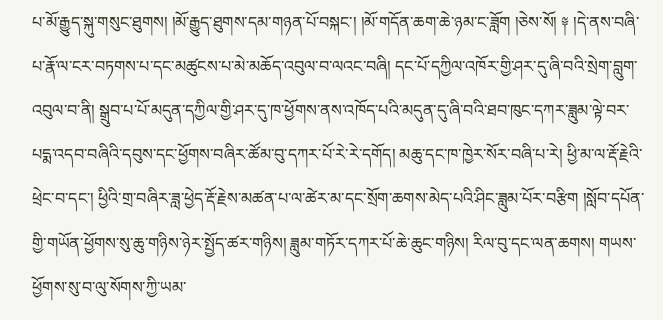པ་མོ་རྒྱུད་སྐུ་གསུང་ཐུགས། །མོ་རྒྱུད་ཐུགས་དམ་གཉན་པོ་བསྐང་། །མོ་གདོན་ཆག་ཆེ་ཉམ་ང་ཟློག །ཅེས་སོ། ༈ །དེ་ནས་བཞི་པ་རྣོ་ལ་ངར་བཏགས་པ་དང་མཚུངས་པ་མེ་མཆོད་འབུལ་བ་ལའང་བཞི། དང་པོ་དཀྱིལ་འཁོར་གྱི་ཤར་དུ་ཞི་བའི་སྲེག་བླུག་འབུལ་བ་ནི། སྒྲུབ་པ་པོ་མདུན་དཀྱིལ་གྱི་ཤར་དུ་ཁ་ཕྱོགས་ནས་འཁོད་པའི་མདུན་དུ་ཞི་བའི་ཐབ་ཁུང་དཀར་ཟླུམ་ལྟེ་བར་པདྨ་འདབ་བཞིའི་དབུས་དང་ཕྱོགས་བཞིར་ཚོམ་བུ་དཀར་པོ་རེ་རེ་དགོད། མཆུ་དང་ཁ་ཁྱེར་སོར་བཞི་པ་རེ། ཕྱི་མ་ལ་རྡོ་རྗེའི་ཕྲེང་བ་དང་། ཕྱིའི་གྲ་བཞིར་ཟླ་ཕྱེད་རྡོ་རྗེས་མཚན་པ་ལ་ཚེར་མ་དང་སྲོག་ཆགས་མེད་པའི་ཤིང་ཟླུམ་པོར་བརྩིག །སློབ་དཔོན་གྱི་གཡོན་ཕྱོགས་སུ་ཆུ་གཉིས་ཉེར་སྤྱོད་ཚར་གཉིས། ཟླུམ་གཏོར་དཀར་པོ་ཆེ་ཆུང་གཉིས། རིལ་བུ་དང་ལན་ཆགས། གཡས་ཕྱོགས་སུ་བ་ལུ་སོགས་ཀྱི་ཡམ་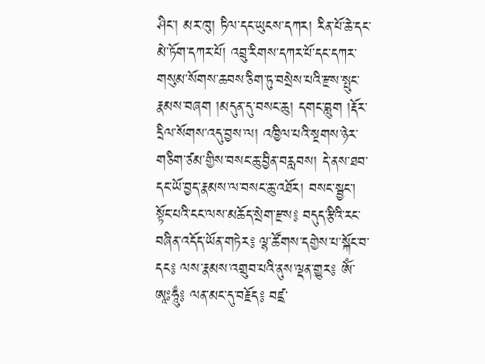ཤིང་། མར་ཁུ། ཏིལ་དང་ཡུངས་དཀར། རིན་པོ་ཆེ་དང་མེ་ཏོག་དཀར་པོ། འབྲུ་རིགས་དཀར་པོ་དང་དཀར་གསུམ་སོགས་ཆབས་ཅིག་ཏུ་བསྲེས་པའི་རྫས་སྤུང་རྣམས་བཞག །མདུན་དུ་བསང་ཆུ། དགང་བླུག །རྡོར་དྲིལ་སོགས་འདུ་བྱས་ལ། འཁྱིལ་པའི་སྔགས་ཉེར་གཅིག་ཙམ་གྱིས་བསང་ཆུ་བྱིན་བརླབས། དེ་ནས་ཐབ་དང་ཡོ་བྱད་རྣམས་ལ་བསང་ཆུ་འཐོར། བསང་སྦྱང་། སྟོང་པའི་ངང་ལས་མཆོད་སྲེག་རྫས༔ བདུད་རྩིའི་རང་བཞིན་འདོད་ཡོན་གཏེར༔ ལྷ་ཚོགས་དགྱེས་པ་སྐོང་བ་དང༔ ལས་རྣམས་འགྲུབ་པའི་ནུས་ལྡན་གྱུར༔ ཨོཾ་ཨཱཿཧཱུྃ༔ ལན་མང་དུ་བརྗོད༔ བཛྲ་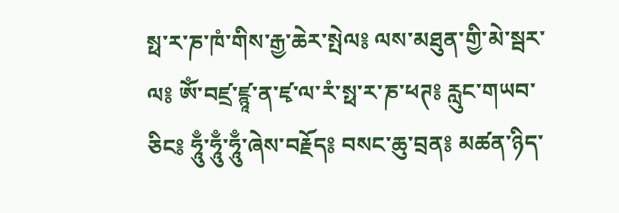སྥ་ར་ཎ་ཁཾ་གིས་རྒྱ་ཆེར་སྤེལ༔ ལས་མཐུན་གྱི་མེ་སྦར་ལ༔ ཨོཾ་བཛྲ་ཛྙཱ་ན་ཛྭ་ལ་རཾ་སྥ་ར་ཎ་ཕཊ༔ རླུང་གཡབ་ཅིང༔ ཧཱུྃ་ཧཱུྃ་ཧཱུྃ་ཞེས་བརྗོད༔ བསང་ཆུ་བྲན༔ མཚན་ཉིད་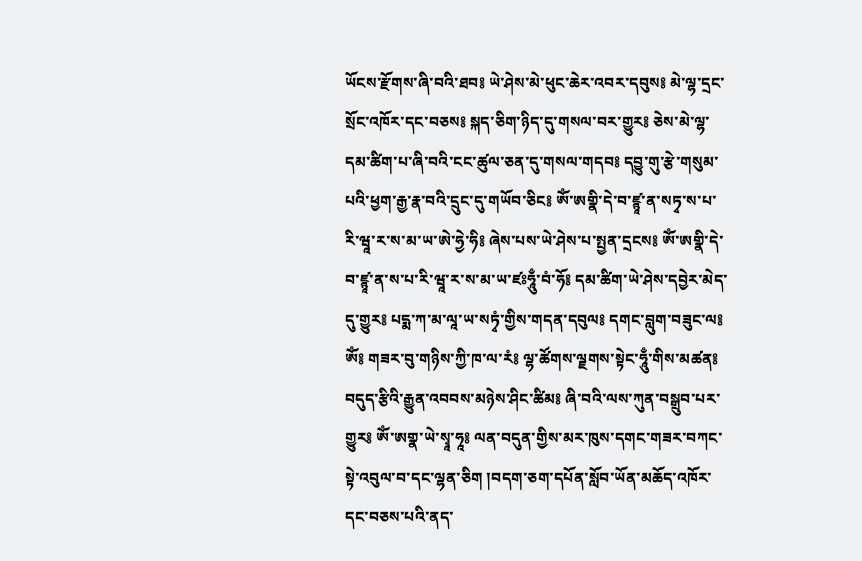ཡོངས་རྫོགས་ཞི་བའི་ཐབ༔ ཡེ་ཤེས་མེ་ཕུང་ཆེར་འབར་དབུས༔ མེ་ལྷ་དྲང་སྲོང་འཁོར་དང་བཅས༔ སྐད་ཅིག་ཉིད་དུ་གསལ་བར་གྱུར༔ ཅེས་མེ་ལྷ་དམ་ཚིག་པ་ཞི་བའི་ངང་ཚུལ་ཅན་དུ་གསལ་གདབ༔ དབྱུ་གུ་རྩེ་གསུམ་པའི་ཕྱག་རྒྱ་རྣ་བའི་དྲུང་དུ་གཡོབ་ཅིང༔ ཨོཾ་ཨགྣི་དེ་བ་ཛྙཱ་ན་སཏྭ་ས་པ་རི་ཝཱ་ར་ས་མ་ཡ་ཨེ་ཧྱེ་ཧི༔ ཞེས་པས་ཡེ་ཤེས་པ་སྤྱན་དྲངས༔ ཨོཾ་ཨགྣི་དེ་བ་ཛྙཱ་ན་ས་པ་རི་ཝཱ་ར་ས་མ་ཡ་ཛཿཧཱུྃ་བཾ་ཧོ༔ དམ་ཚིག་ཡེ་ཤེས་དབྱེར་མེད་དུ་གྱུར༔ པདྨ་ཀ་མ་ལཱ་ཡ་སཏྭཾ་གྱིས་གདན་དབུལ༔ དགང་བླུག་བཟུང་ལ༔ ཨོཾ༔ གཟར་བུ་གཉིས་ཀྱི་ཁ་ལ་རཾ༔ ལྷ་ཚོགས་ལྗགས་སྟེང་ཧཱུྃ་གིས་མཚན༔ བདུད་རྩིའི་རྒྱུན་འབབས་མཉེས་ཤིང་ཚིམ༔ ཞི་བའི་ལས་ཀུན་བསྒྲུབ་པར་གྱུར༔ ཨོཾ་ཨགྣ་ཡེ་སྭཱ་ཧཱ༔ ལན་བདུན་གྱིས་མར་ཁུས་དགང་གཟར་བཀང་སྟེ་འབུལ་བ་དང་ལྷན་ཅིག །བདག་ཅག་དཔོན་སློབ་ཡོན་མཆོད་འཁོར་དང་བཅས་པའི་ནད་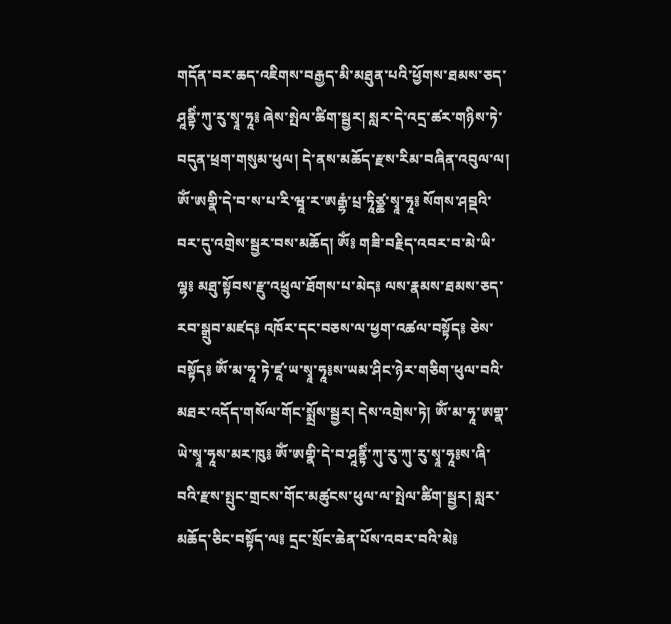གདོན་བར་ཆད་འཇིགས་བརྒྱད་མི་མཐུན་པའི་ཕྱོགས་ཐམས་ཅད་ཤཱནྟིཾ་ཀུ་རུ་སྭཱ་ཧཱ༔ ཞེས་སྤེལ་ཚིག་སྦྱར། སླར་དེ་འདྲ་ཚར་གཉིས་ཏེ་བདུན་ཕྲག་གསུམ་ཕུལ། དེ་ནས་མཆོད་རྫས་རིམ་བཞིན་འབུལ་ལ། ཨོཾ་ཨགྣི་དེ་བ་ས་པ་རི་ཝཱ་ར་ཨརྒྷཾ་པྲ་ཏཱིཙྪ་སྭཱ་ཧཱ༔ སོགས་ཤབྡའི་བར་དུ་འགྲེས་སྦྱར་བས་མཆོད། ཨོཾ༔ གཟི་བརྗིད་འབར་བ་མེ་ཡི་ལྷ༔ མཐུ་སྟོབས་རྫུ་འཕྲུལ་ཐོགས་པ་མེད༔ ལས་རྣམས་ཐམས་ཅད་རབ་སྒྲུབ་མཛད༔ འཁོར་དང་བཅས་ལ་ཕྱག་འཚལ་བསྟོད༔ ཅེས་བསྟོད༔ ཨོཾ་མ་ཧཱ་ཏེ་ཛཱ་ཡ་སྭཱ་ཧཱ༔ས་ཡམ་ཤིང་ཉེར་གཅིག་ཕུལ་བའི་མཐར་འདོད་གསོལ་གོང་སྨྲོས་སྦྱར། དེས་འགྲེས་ཏེ། ཨོཾ་མ་ཧཱ་ཨགྣ་ཡེ་སྭཱ་ཧཱས་མར་ཁུ༔ ཨོཾ་ཨགྣི་དེ་བ་ཤཱནྟིཾ་ཀུ་རུ་ཀུ་རུ་སྭཱ་ཧཱ༔ས་ཞི་བའི་རྫས་སྤུང་གྲངས་གོང་མཚུངས་ཕུལ་ལ་སྤེལ་ཚིག་སྦྱར། སླར་མཆོད་ཅིང་བསྟོད་ལ༔ དྲང་སྲོང་ཆེན་པོས་འབར་བའི་མེ༔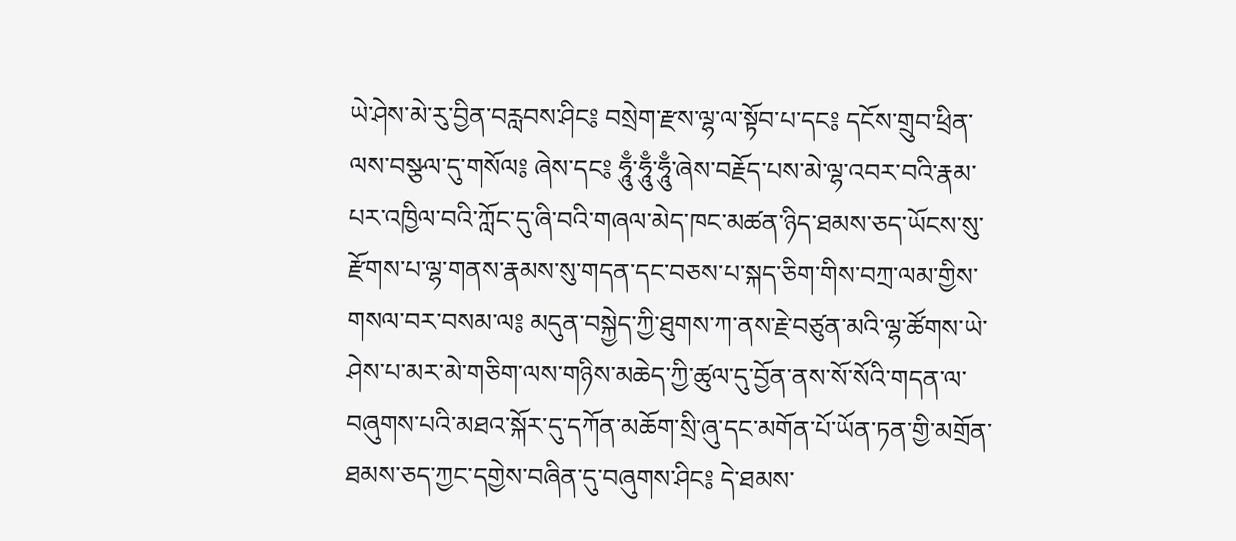ཡེ་ཤེས་མེ་རུ་བྱིན་བརླབས་ཤིང༔ བསྲེག་རྫས་ལྷ་ལ་སྟོབ་པ་དང༔ དངོས་གྲུབ་ཕྲིན་ལས་བསྩལ་དུ་གསོལ༔ ཞེས་དང༔ ཧཱུྃ་ཧཱུྃ་ཧཱུྃ་ཞེས་བརྗོད་པས་མེ་ལྷ་འབར་བའི་རྣམ་པར་འཁྱིལ་བའི་ཀློང་དུ་ཞི་བའི་གཞལ་མེད་ཁང་མཚན་ཉིད་ཐམས་ཅད་ཡོངས་སུ་རྫོགས་པ་ལྷ་གནས་རྣམས་སུ་གདན་དང་བཅས་པ་སྐད་ཅིག་གིས་བཀྲ་ལམ་གྱིས་གསལ་བར་བསམ་ལ༔ མདུན་བསྐྱེད་ཀྱི་ཐུགས་ཀ་ནས་རྗེ་བཙུན་མའི་ལྷ་ཚོགས་ཡེ་ཤེས་པ་མར་མེ་གཅིག་ལས་གཉིས་མཆེད་ཀྱི་ཚུལ་དུ་བྱོན་ནས་སོ་སོའི་གདན་ལ་བཞུགས་པའི་མཐའ་སྐོར་དུ་དཀོན་མཆོག་སྲི་ཞུ་དང་མགོན་པོ་ཡོན་ཏན་གྱི་མགྲོན་ཐམས་ཅད་ཀྱང་དགྱེས་བཞིན་དུ་བཞུགས་ཤིང༔ དེ་ཐམས་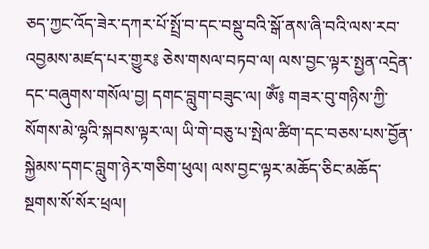ཅད་ཀྱང་འོད་ཟེར་དཀར་པོ་སྤྲོ་བ་དང་བསྡུ་བའི་སྒོ་ནས་ཞི་བའི་ལས་རབ་འབྱམས་མཛད་པར་གྱུར༔ ཅེས་གསལ་བཏབ་ལ། ལས་བྱང་ལྟར་སྤྱན་འདྲེན་དང་བཞུགས་གསོལ་བྱ། དགང་བླུག་བཟུང་ལ། ཨོཾ༔ གཟར་བུ་གཉིས་ཀྱི་སོགས་མེ་ལྷའི་སྐབས་ལྟར་ལ། ཡི་གེ་བཅུ་པ་སྤེལ་ཚིག་དང་བཅས་པས་བྱོན་སྐྱེམས་དགང་བླུག་ཉེར་གཅིག་ཕུལ། ལས་བྱང་ལྟར་མཆོད་ཅིང་མཆོད་སྔགས་སོ་སོར་ཕྲལ།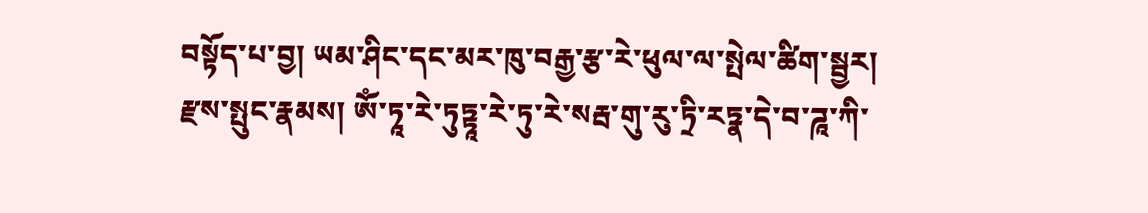བསྟོད་པ་བྱ། ཡམ་ཤིང་དང་མར་ཁུ་བརྒྱ་རྩ་རེ་ཕུལ་ལ་སྤེལ་ཚིག་སྦྱར། རྫས་སྤུང་རྣམས། ཨོཾ་ཏཱ་རེ་ཏུཏྟཱ་རེ་ཏུ་རེ་སརྦ་གུ་རུ་ཏྲི་རཏྣ་དེ་བ་ཌཱ་ཀི་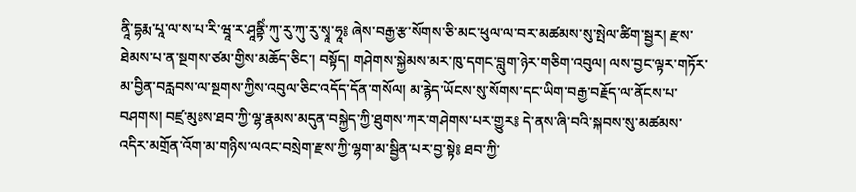ནཱི་དྷརྨ་པཱ་ལ་ས་པ་རི་ཝཱ་ར་ཤཱནྟིཾ་ཀུ་རུ་ཀུ་རུ་སྭཱ་ཧཱ༔ ཞེས་བརྒྱ་རྩ་སོགས་ཅི་མང་ཕུལ་ལ་བར་མཚམས་སུ་སྤེལ་ཚིག་སྦྱར། རྫས་ཐེམས་པ་ན་སྔགས་ཙམ་གྱིས་མཆོད་ཅིང་། བསྟོད། གཤེགས་སྐྱེམས་མར་ཁུ་དགང་བླུག་ཉེར་གཅིག་འབུལ། ལས་བྱང་ལྟར་གཏོར་མ་བྱིན་བརླབས་ལ་སྔགས་ཀྱིས་འབུལ་ཅིང་འདོད་དོན་གསོལ། མ་རྙེད་ཡོངས་སུ་སོགས་དང་ཡིག་བརྒྱ་བརྗོད་ལ་ནོངས་པ་བཤགས། བཛྲ་མུཿས་ཐབ་ཀྱི་ལྷ་རྣམས་མདུན་བསྐྱེད་ཀྱི་ཐུགས་ཀར་གཤེགས་པར་གྱུར༔ དེ་ནས་ཞི་བའི་སྐབས་སུ་མཚམས་འདིར་མགྲོན་འོག་མ་གཉིས་ལའང་བསྲེག་རྫས་ཀྱི་ལྷག་མ་སྦྱིན་པར་བྱ་སྟེ༔ ཐབ་ཀྱི་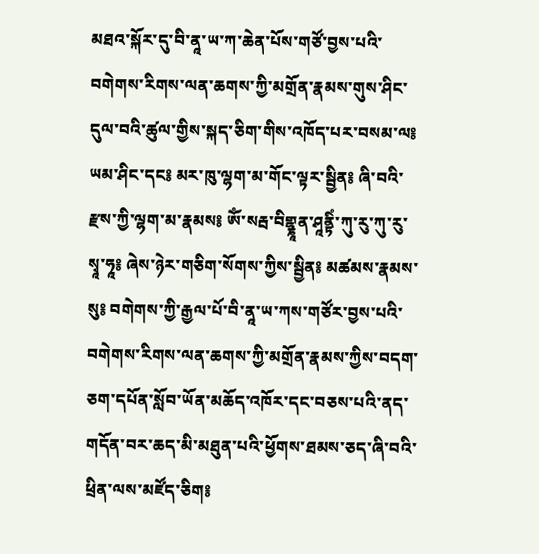མཐའ་སྐོར་དུ་བི་ནཱ་ཡ་ཀ་ཆེན་པོས་གཙོ་བྱས་པའི་བགེགས་རིགས་ལན་ཆགས་ཀྱི་མགྲོན་རྣམས་གུས་ཤིང་དུལ་བའི་ཚུལ་གྱིས་སྐད་ཅིག་གིས་འཁོད་པར་བསམ་ལ༔ ཡམ་ཤིང་དང༔ མར་ཁུ་ལྷག་མ་གོང་ལྟར་སྦྱིན༔ ཞི་བའི་རྫས་ཀྱི་ལྷག་མ་རྣམས༔ ཨོཾ་སརྦ་བིགྷྣཱན་ཤཱནྟིཾ་ཀུ་རུ་ཀུ་རུ་སྭཱ་ཧཱ༔ ཞེས་ཉེར་གཅིག་སོགས་ཀྱིས་སྦྱིན༔ མཚམས་རྣམས་སུ༔ བགེགས་ཀྱི་རྒྱལ་པོ་བི་ནཱ་ཡ་ཀས་གཙོར་བྱས་པའི་བགེགས་རིགས་ལན་ཆགས་ཀྱི་མགྲོན་རྣམས་ཀྱིས་བདག་ཅག་དཔོན་སློབ་ཡོན་མཆོད་འཁོར་དང་བཅས་པའི་ནད་གདོན་བར་ཆད་མི་མཐུན་པའི་ཕྱོགས་ཐམས་ཅད་ཞི་བའི་ཕྲིན་ལས་མཛོད་ཅིག༔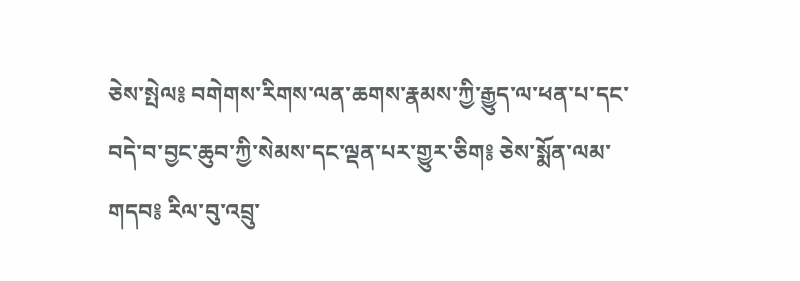ཅེས་སྤེལ༔ བགེགས་རིགས་ལན་ཆགས་རྣམས་ཀྱི་རྒྱུད་ལ་ཕན་པ་དང་བདེ་བ་བྱང་ཆུབ་ཀྱི་སེམས་དང་ལྡན་པར་གྱུར་ཅིག༔ ཅེས་སྨོན་ལམ་གདབ༔ རིལ་བུ་འབྲུ་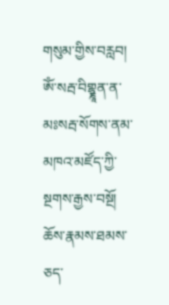གསུམ་གྱིས་བརླབ། ཨོཾ་སརྦ་བིགྷྣཱན་ན་མཿསརྦ་སོགས་ནམ་མཁའ་མཛོད་ཀྱི་སྔགས་རྒྱས་བསྔོ། ཆོས་རྣམས་ཐམས་ཅད་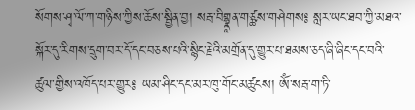སོགས་ཤྭ་ལོ་ཀ་གཉིས་ཀྱིས་ཆོས་སྦྱིན་བྱ། སརྦ་བིགྷྣཱན་གཙྪས་གཤེགས༔ སླར་ཡང་ཐབ་ཀྱི་མཐའ་སྐོར་དུ་རིགས་དྲུག་བར་དོ་དང་བཅས་པའི་སྙིང་རྗེའི་མགྲོན་དུ་གྱུར་པ་ཐམས་ཅད་ཞི་ཞིང་དང་བའི་ཚུལ་གྱིས་འཁོད་པར་གྱུར༔ ཡམ་ཤིང་དང་མར་ཁུ་གོང་མཚུངས། ཨོཾ་སརྦ་ག་ཏི་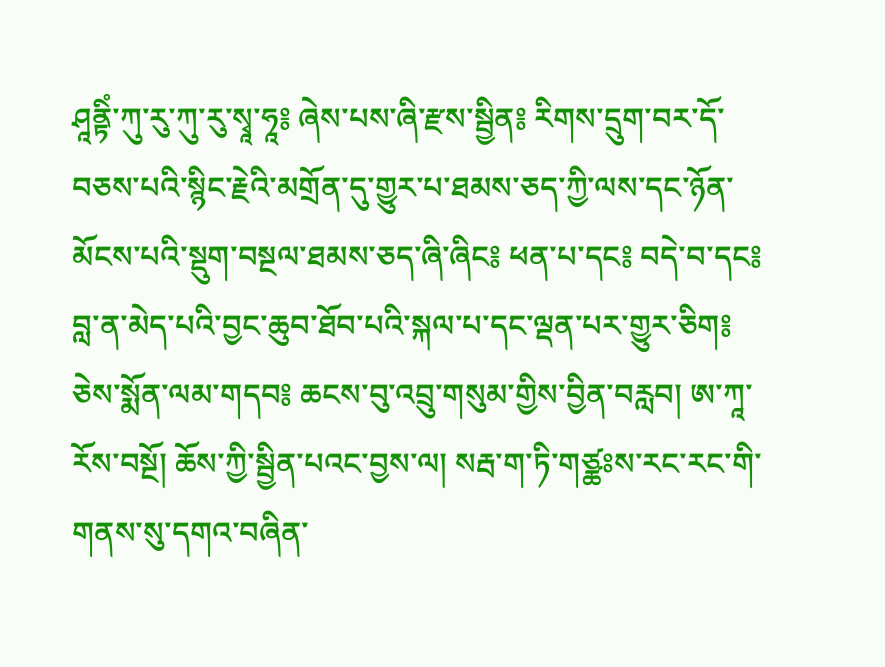ཤཱནྟིཾ་ཀུ་རུ་ཀུ་རུ་སྭཱ་ཧཱ༔ ཞེས་པས་ཞི་རྫས་སྦྱིན༔ རིགས་དྲུག་བར་དོ་བཅས་པའི་སྙིང་རྗེའི་མགྲོན་དུ་གྱུར་པ་ཐམས་ཅད་ཀྱི་ལས་དང་ཉོན་མོངས་པའི་སྡུག་བསྔལ་ཐམས་ཅད་ཞི་ཞིང༔ ཕན་པ་དང༔ བདེ་བ་དང༔ བླ་ན་མེད་པའི་བྱང་ཆུབ་ཐོབ་པའི་སྐལ་པ་དང་ལྡན་པར་གྱུར་ཅིག༔ ཅེས་སྨོན་ལམ་གདབ༔ ཆངས་བུ་འབྲུ་གསུམ་གྱིས་བྱིན་བརླབ། ཨ་ཀཱ་རོས་བསྔོ། ཆོས་ཀྱི་སྦྱིན་པའང་བྱས་ལ། སརྦ་ག་ཏི་གཙྪཿས་རང་རང་གི་གནས་སུ་དགའ་བཞིན་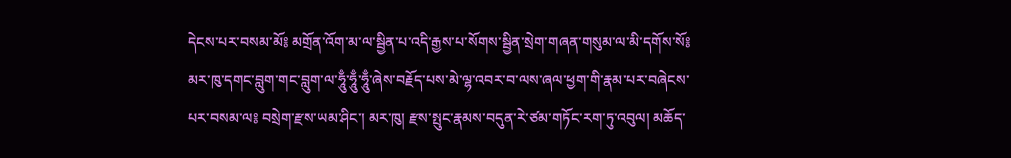དེངས་པར་བསམ་མོ༔ མགྲོན་འོག་མ་ལ་སྦྱིན་པ་འདི་རྒྱས་པ་སོགས་སྦྱིན་སྲེག་གཞན་གསུམ་ལ་མི་དགོས་སོ༔ མར་ཁུ་དགང་བླུག་གང་བླུག་ལ་ཧཱུྃ་ཧཱུྃ་ཧཱུྃ་ཞེས་བརྗོད་པས་མེ་ལྷ་འབར་བ་ལས་ཞལ་ཕྱག་གི་རྣམ་པར་བཞེངས་པར་བསམ་ལ༔ བསྲེག་རྫས་ཡམ་ཤིང་། མར་ཁུ། རྫས་སྤུང་རྣམས་བདུན་རེ་ཙམ་གཏོང་རག་ཏུ་འབུལ། མཆོད་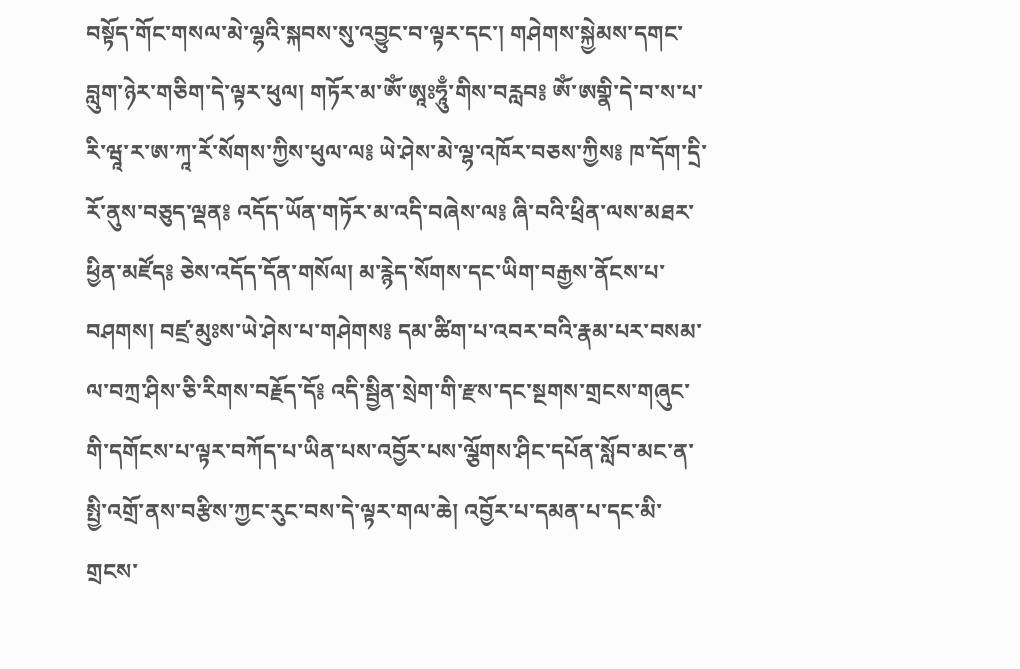བསྟོད་གོང་གསལ་མེ་ལྷའི་སྐབས་སུ་འབྱུང་བ་ལྟར་དང་། གཤེགས་སྐྱེམས་དགང་བླུག་ཉེར་གཅིག་དེ་ལྟར་ཕུལ། གཏོར་མ་ཨོཾ་ཨཱཿཧཱུྃ་གིས་བརླབ༔ ཨོཾ་ཨགྣི་དེ་བ་ས་པ་རི་ཝཱ་ར་ཨ་ཀཱ་རོ་སོགས་ཀྱིས་ཕུལ་ལ༔ ཡེ་ཤེས་མེ་ལྷ་འཁོར་བཅས་ཀྱིས༔ ཁ་དོག་དྲི་རོ་ནུས་བཅུད་ལྡན༔ འདོད་ཡོན་གཏོར་མ་འདི་བཞེས་ལ༔ ཞི་བའི་ཕྲིན་ལས་མཐར་ཕྱིན་མཛོད༔ ཅེས་འདོད་དོན་གསོལ། མ་རྙེད་སོགས་དང་ཡིག་བརྒྱས་ནོངས་པ་བཤགས། བཛྲ་མུཿས་ཡེ་ཤེས་པ་གཤེགས༔ དམ་ཚིག་པ་འབར་བའི་རྣམ་པར་བསམ་ལ་བཀྲ་ཤིས་ཅི་རིགས་བརྗོད་དོ༔ འདི་སྦྱིན་སྲེག་གི་རྫས་དང་སྔགས་གྲངས་གཞུང་གི་དགོངས་པ་ལྟར་བཀོད་པ་ཡིན་པས་འབྱོར་པས་ལྕོགས་ཤིང་དཔོན་སློབ་མང་ན་སྤྱི་འགྲོ་ནས་བརྩིས་ཀྱང་རུང་བས་དེ་ལྟར་གལ་ཆེ། འབྱོར་པ་དམན་པ་དང་མི་གྲངས་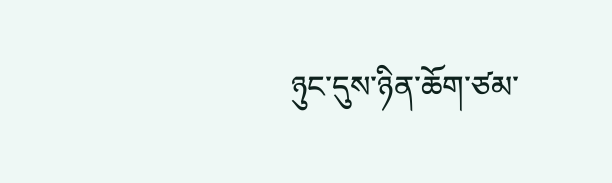ཉུང་དུས་ཉིན་ཆོག་ཙམ་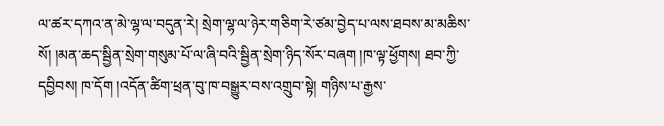ལ་ཚར་དཀའ་ན་མེ་ལྷ་ལ་བདུན་རེ། སྲེག་ལྷ་ལ་ཉེར་གཅིག་རེ་ཙམ་བྱེད་པ་ལས་ཐབས་མ་མཆིས་སོ། །མན་ཆད་སྦྱིན་སྲེག་གསུམ་པོ་ལ་ཞི་བའི་སྦྱིན་སྲེག་ཉིད་སོར་བཞག །ཁ་ལྟ་ཕྱོགས། ཐབ་ཀྱི་དབྱིབས། ཁ་དོག །འདོན་ཚིག་ཕྲན་བུ་ཁ་བསྒྱུར་བས་འགྲུབ་སྟེ། གཉིས་པ་རྒྱས་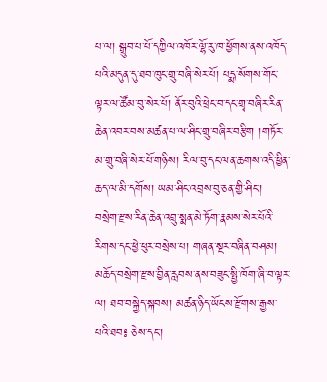པ་ལ། སྒྲུབ་པ་པོ་དཀྱིལ་འཁོར་ལྷོ་རུ་ཁ་ཕྱོགས་ནས་འཁོད་པའི་མདུན་དུ་ཐབ་ཁུང་གྲུ་བཞི་སེར་པོ། པདྨ་སོགས་གོང་ལྟར་ལ་ཚོམ་བུ་སེར་པོ། ནོར་བུའི་ཕྲེང་བ་དང་གྲྭ་བཞིར་རིན་ཆེན་འབར་བས་མཚན་པ་ལ་ཤིང་གྲུ་བཞིར་བརྩིག །གཏོར་མ་གྲུ་བཞི་སེར་པོ་གཉིས། རིལ་བུ་དང་ལན་ཆགས་འདི་ཕྱིན་ཆད་ལ་མི་དགོས། ཡམ་ཤིང་འབྲས་བུ་ཅན་གྱི་ཤིང་། བསྲེག་རྫས་རིན་ཆེན་འབྲུ་སྨན་མེ་ཏོག་རྣམས་སེར་པོའི་རིགས་དང་ཕྱེ་ཕུར་བསྲེས་པ། གཞན་སྔར་བཞིན་བཤམ། མཆོད་བསྲེག་རྫས་བྱིན་རླབས་ནས་བཟུང་སྤྱི་ཁོག་ཞི་བ་ལྟར་ལ། ཐབ་བསྐྱེད་སྐབས། མཚན་ཉིད་ཡོངས་རྫོགས་རྒྱས་པའི་ཐབ༔ ཅེས་དང་།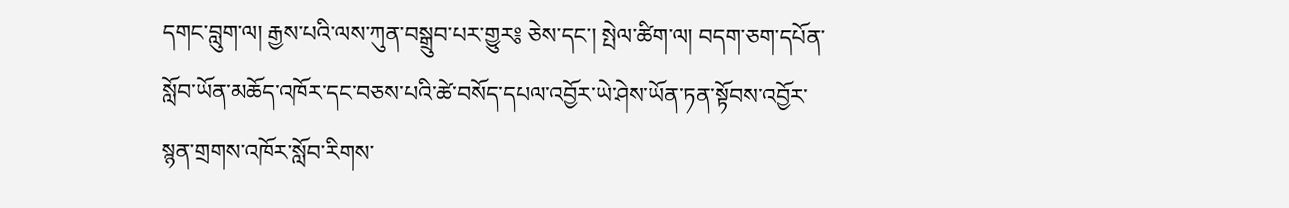དགང་བླུག་ལ། རྒྱས་པའི་ལས་ཀུན་བསྒྲུབ་པར་གྱུར༔ ཅེས་དང་། སྤེལ་ཚིག་ལ། བདག་ཅག་དཔོན་སློབ་ཡོན་མཆོད་འཁོར་དང་བཅས་པའི་ཚེ་བསོད་དཔལ་འབྱོར་ཡེ་ཤེས་ཡོན་ཏན་སྟོབས་འབྱོར་སྙན་གྲགས་འཁོར་སློབ་རིགས་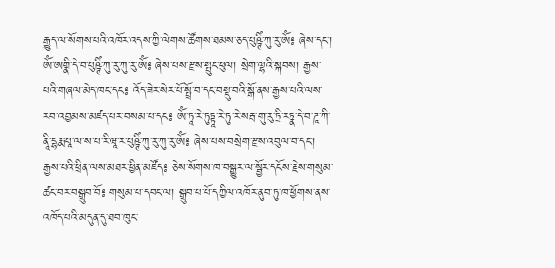རྒྱུད་ལ་སོགས་པའི་འཁོར་འདས་ཀྱི་ལེགས་ཚོགས་ཐམས་ཅད་པུཥྚིཾ་ཀུ་རུ་ཨོཾ༔ ཞེས་དང་། ཨོཾ་ཨགྣི་དེ་བ་པུཥྚིཾ་ཀུ་རུ་ཀུ་རུ་ཨོཾ༔ ཞེས་པས་རྫས་སྤུང་ཕུལ། སྲེག་ལྷའི་སྐབས། རྒྱས་པའི་གཞལ་མེད་ཁང་དང༔ འོད་ཟེར་སེར་པོ་སྤྲོ་བ་དང་བསྡུ་བའི་སྒོ་ནས་རྒྱས་པའི་ལས་རབ་འབྱམས་མཛད་པར་བསམ་པ་དང༔ ཨོཾ་ཏཱ་རེ་ཏུཏྟཱ་རེ་ཏུ་རེ་སརྦ་གུ་རུ་ཏྲི་རཏྣ་དེ་བ་ཌཱ་ཀི་ནཱི་དྷརྨ་པཱ་ལ་ས་པ་རི་ཝཱ་ར་པུཥྚིཾ་ཀུ་རུ་ཀུ་རུ་ཨོཾ༔ ཞེས་པས་བསྲེག་རྫས་འབུལ་བ་དང་། རྒྱས་པའི་ཕྲིན་ལས་མཐར་ཕྱིན་མཛོད༔ ཅེས་སོགས་ཁ་བསྒྱུར་ལ་སྦྱོར་དངོས་རྗེས་གསུམ་ཚང་བར་བསྒྲུབ་བོ༔ གསུམ་པ་དབང་ལ། སྒྲུབ་པ་པོ་དཀྱིལ་འཁོར་ནུབ་ཏུ་ཁ་ཕྱོགས་ནས་འཁོད་པའི་མདུན་དུ་ཐབ་ཁུང་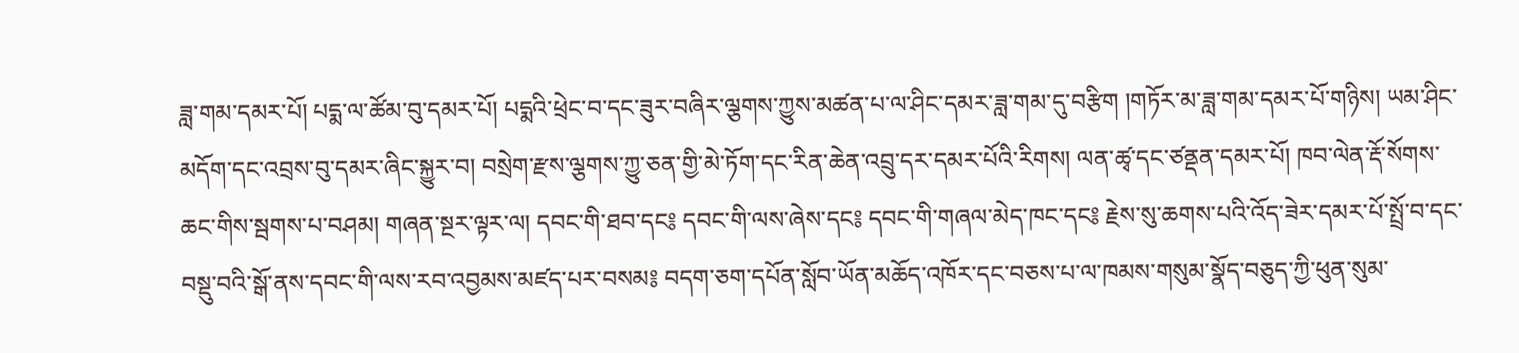ཟླ་གམ་དམར་པོ། པདྨ་ལ་ཚོམ་བུ་དམར་པོ། པདྨའི་ཕྲེང་བ་དང་ཟུར་བཞིར་ལྕགས་ཀྱུས་མཚན་པ་ལ་ཤིང་དམར་ཟླ་གམ་དུ་བརྩིག །གཏོར་མ་ཟླ་གམ་དམར་པོ་གཉིས། ཡམ་ཤིང་མདོག་དང་འབྲས་བུ་དམར་ཞིང་སྐྱུར་བ། བསྲེག་རྫས་ལྕགས་ཀྱུ་ཅན་གྱི་མེ་ཏོག་དང་རིན་ཆེན་འབྲུ་དར་དམར་པོའི་རིགས། ལན་ཚྭ་དང་ཙནྡན་དམར་པོ། ཁབ་ལེན་རྡོ་སོགས་ཆང་གིས་སྦགས་པ་བཤམ། གཞན་སྔར་ལྟར་ལ། དབང་གི་ཐབ་དང༔ དབང་གི་ལས་ཞེས་དང༔ དབང་གི་གཞལ་མེད་ཁང་དང༔ རྗེས་སུ་ཆགས་པའི་འོད་ཟེར་དམར་པོ་སྤྲོ་བ་དང་བསྡུ་བའི་སྒོ་ནས་དབང་གི་ལས་རབ་འབྱམས་མཛད་པར་བསམ༔ བདག་ཅག་དཔོན་སློབ་ཡོན་མཆོད་འཁོར་དང་བཅས་པ་ལ་ཁམས་གསུམ་སྣོད་བཅུད་ཀྱི་ཕུན་སུམ་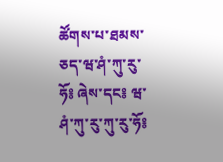ཚོགས་པ་ཐམས་ཅད་ཝ་ཤཾ་ཀུ་རུ་ཧོ༔ ཞེས་དང༔ ཝ་ཤཾ་ཀུ་རུ་ཀུ་རུ་ཧོ༔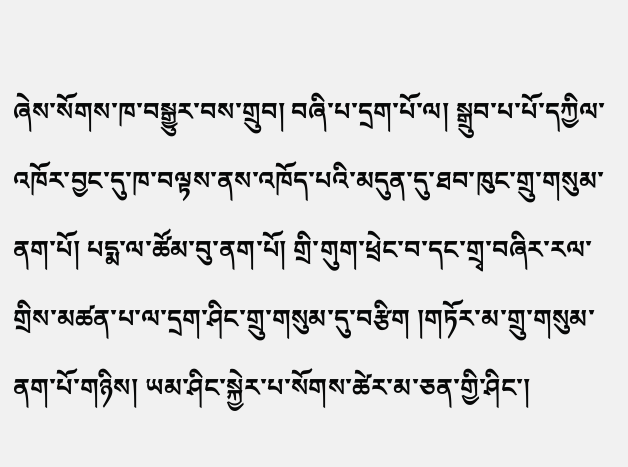ཞེས་སོགས་ཁ་བསྒྱུར་བས་གྲུབ། བཞི་པ་དྲག་པོ་ལ། སྒྲུབ་པ་པོ་དཀྱིལ་འཁོར་བྱང་དུ་ཁ་བལྟས་ནས་འཁོད་པའི་མདུན་དུ་ཐབ་ཁུང་གྲུ་གསུམ་ནག་པོ། པདྨ་ལ་ཚོམ་བུ་ནག་པོ། གྲི་གུག་ཕྲེང་བ་དང་གྲྭ་བཞིར་རལ་གྲིས་མཚན་པ་ལ་དྲག་ཤིང་གྲུ་གསུམ་དུ་བརྩིག །གཏོར་མ་གྲུ་གསུམ་ནག་པོ་གཉིས། ཡམ་ཤིང་སྐྱེར་པ་སོགས་ཚེར་མ་ཅན་གྱི་ཤིང་།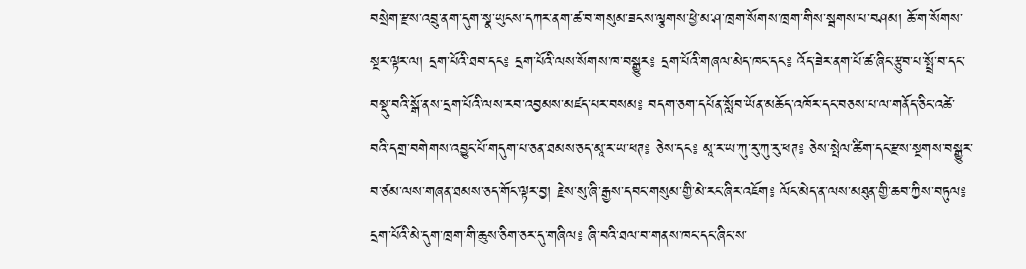བསྲེག་རྫས་འབྲུ་ནག་དུག་སྣ་ཡུངས་དཀར་ནག་ཚ་བ་གསུམ་ཟངས་ལྕགས་ཕྱེ་མ་ཤ་ཁྲག་སོགས་ཁྲག་གིས་སྦགས་པ་བཤམ། ཆོ་ག་སོགས་སྔར་ལྟར་ལ། དྲག་པོའི་ཐབ་དང༔ དྲག་པོའི་ལས་སོགས་ཁ་བསྒྱུར༔ དྲག་པོའི་གཞལ་མེད་ཁང་དང༔ འོད་ཟེར་ནག་པོ་ཚ་ཞིང་རྩུབ་པ་སྤྲོ་བ་དང་བསྡུ་བའི་སྒོ་ནས་དྲག་པོའི་ལས་རབ་འབྱམས་མཛད་པར་བསམ༔ བདག་ཅག་དཔོན་སློབ་ཡོན་མཆོད་འཁོར་དང་བཅས་པ་ལ་གནོད་ཅིང་འཚེ་བའི་དགྲ་བགེགས་འབྱུང་པོ་གདུག་པ་ཅན་ཐམས་ཅད་མཱ་ར་ཡ་ཕཊ༔ ཅེས་དང༔ མཱ་ར་ཡ་ཀུ་རུ་ཀུ་རུ་ཕཊ༔ ཅེས་སྤེལ་ཚིག་དང་རྫས་སྔགས་བསྒྱུར་བ་ཙམ་ལས་གཞན་ཐམས་ཅད་གོང་ལྟར་བྱ། རྗེས་སུ་ཞི་རྒྱས་དབང་གསུམ་གྱི་མེ་རང་ཞིར་འཇོག༔ ལོང་མེད་ན་ལས་མཐུན་གྱི་ཆབ་ཀྱིས་བཏུལ༔ དྲག་པོའི་མེ་དུག་ཁྲག་གི་ཆུས་ཅིག་ཅར་དུ་གཞིལ༔ ཞི་བའི་ཐལ་བ་གནས་ཁང་དང་ཞིང་ས་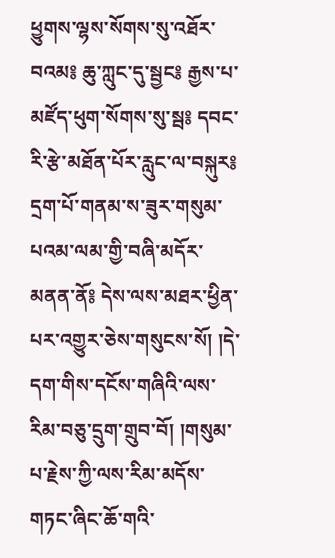ཕྱུགས་ལྷས་སོགས་སུ་འཐོར་བའམ༔ ཆུ་ཀླུང་དུ་སྦྱང༔ རྒྱས་པ་མཛོད་ཕུག་སོགས་སུ་སྦ༔ དབང་རི་རྩེ་མཐོན་པོར་རླུང་ལ་བསྐུར༔ དྲག་པོ་གནམ་ས་ཟུར་གསུམ་པའམ་ལམ་གྱི་བཞི་མདོར་མནན་ནོ༔ དེས་ལས་མཐར་ཕྱིན་པར་འགྱུར་ཅེས་གསུངས་སོ། །དེ་དག་གིས་དངོས་གཞིའི་ལས་རིམ་བཅུ་དྲུག་གྲུབ་བོ། །གསུམ་པ་རྗེས་ཀྱི་ལས་རིམ་མདོས་གཏང་ཞིང་ཆོ་གའི་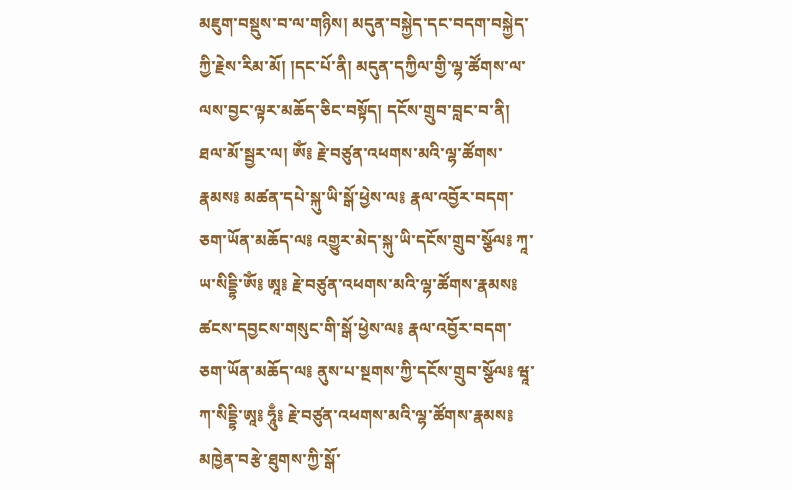མཇུག་བསྡུས་བ་ལ་གཉིས། མདུན་བསྐྱེད་དང་བདག་བསྐྱེད་ཀྱི་རྗེས་རིམ་མོ། །དང་པོ་ནི། མདུན་དཀྱིལ་གྱི་ལྷ་ཚོགས་ལ་ལས་བྱང་ལྟར་མཆོད་ཅིང་བསྟོད། དངོས་གྲུབ་བླང་བ་ནི། ཐལ་མོ་སྦྱར་ལ། ཨོཾ༔ རྗེ་བཙུན་འཕགས་མའི་ལྷ་ཚོགས་རྣམས༔ མཚན་དཔེ་སྐུ་ཡི་སྒོ་ཕྱེས་ལ༔ རྣལ་འབྱོར་བདག་ཅག་ཡོན་མཆོད་ལ༔ འགྱུར་མེད་སྐུ་ཡི་དངོས་གྲུབ་སྩོལ༔ ཀཱ་ཡ་སིདྡྷི་ཨོཾ༔ ཨཱ༔ རྗེ་བཙུན་འཕགས་མའི་ལྷ་ཚོགས་རྣམས༔ ཚངས་དབྱངས་གསུང་གི་སྒོ་ཕྱེས་ལ༔ རྣལ་འབྱོར་བདག་ཅག་ཡོན་མཆོད་ལ༔ ནུས་པ་སྔགས་ཀྱི་དངོས་གྲུབ་སྩོལ༔ ཝཱ་ཀ་སིདྡྷི་ཨཱ༔ ཧཱུྃ༔ རྗེ་བཙུན་འཕགས་མའི་ལྷ་ཚོགས་རྣམས༔ མཁྱེན་བརྩེ་ཐུགས་ཀྱི་སྒོ་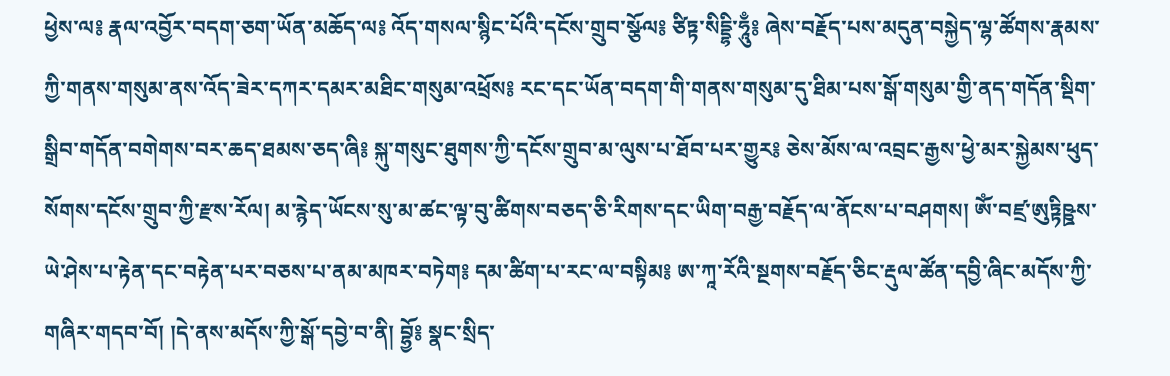ཕྱེས་ལ༔ རྣལ་འབྱོར་བདག་ཅག་ཡོན་མཆོད་ལ༔ འོད་གསལ་སྙིང་པོའི་དངོས་གྲུབ་སྩོལ༔ ཙིཏྟ་སིདྡྷི་ཧཱུྃ༔ ཞེས་བརྗོད་པས་མདུན་བསྐྱེད་ལྷ་ཚོགས་རྣམས་ཀྱི་གནས་གསུམ་ནས་འོད་ཟེར་དཀར་དམར་མཐིང་གསུམ་འཕྲོས༔ རང་དང་ཡོན་བདག་གི་གནས་གསུམ་དུ་ཐིམ་པས་སྒོ་གསུམ་གྱི་ནད་གདོན་སྡིག་སྒྲིབ་གདོན་བགེགས་བར་ཆད་ཐམས་ཅད་ཞི༔ སྐུ་གསུང་ཐུགས་ཀྱི་དངོས་གྲུབ་མ་ལུས་པ་ཐོབ་པར་གྱུར༔ ཅེས་མོས་ལ་འབྲང་རྒྱས་ཕྱེ་མར་སྐྱེམས་ཕུད་སོགས་དངོས་གྲུབ་ཀྱི་རྫས་རོལ། མ་རྙེད་ཡོངས་སུ་མ་ཚང་ལྟ་བུ་ཚིགས་བཅད་ཅི་རིགས་དང་ཡིག་བརྒྱ་བརྗོད་ལ་ནོངས་པ་བཤགས། ཨོཾ་བཛྲ་ཨུཏྟིཥྛས་ཡེ་ཤེས་པ་རྟེན་དང་བརྟེན་པར་བཅས་པ་ནམ་མཁར་བཏེག༔ དམ་ཚིག་པ་རང་ལ་བསྟིམ༔ ཨ་ཀཱ་རོའི་སྔགས་བརྗོད་ཅིང་རྡུལ་ཚོན་དབྱི་ཞིང་མདོས་ཀྱི་གཞིར་གདབ་བོ། །དེ་ནས་མདོས་ཀྱི་སྒོ་དབྱེ་བ་ནི། བྷྱོ༔ སྣང་སྲིད་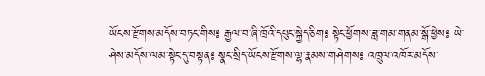ཡོངས་རྫོགས་མདོས་བཏང་གིས༔ རྒྱལ་བ་ཞི་ཁྲོའི་དཔུང་སྐྱེད་ཅིག༔ སྟེང་ཕྱོགས་ཟླ་གམ་གནམ་སྒོ་ཕྱེས༔ ཡེ་ཤེས་མདོས་ལམ་སྟེང་དུ་བསྟན༔ སྣང་སྲིད་ཡོངས་རྫོགས་ལྷ་རྣམས་གཤེགས༔ འཁྲུལ་འཁོར་མདོས་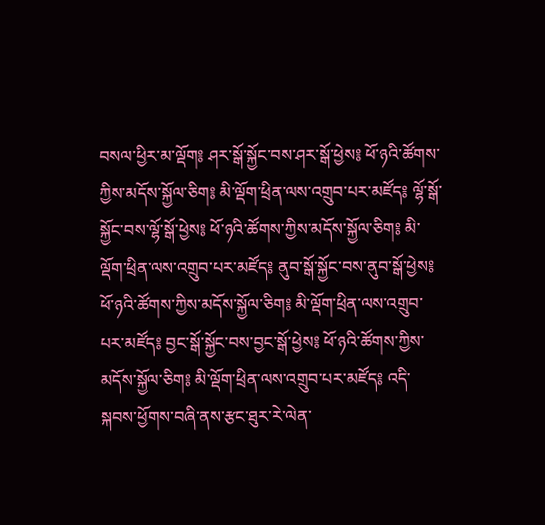བསལ་ཕྱིར་མ་ལྡོག༔ ཤར་སྒོ་སྐྱོང་བས་ཤར་སྒོ་ཕྱེས༔ ཕོ་ཉའི་ཚོགས་ཀྱིས་མདོས་སྐྱོལ་ཅིག༔ མི་ལྡོག་ཕྲིན་ལས་འགྲུབ་པར་མཛོད༔ ལྷོ་སྒོ་སྐྱོང་བས་ལྷོ་སྒོ་ཕྱེས༔ ཕོ་ཉའི་ཚོགས་ཀྱིས་མདོས་སྐྱོལ་ཅིག༔ མི་ལྡོག་ཕྲིན་ལས་འགྲུབ་པར་མཛོད༔ ནུབ་སྒོ་སྐྱོང་བས་ནུབ་སྒོ་ཕྱེས༔ ཕོ་ཉའི་ཚོགས་ཀྱིས་མདོས་སྐྱོལ་ཅིག༔ མི་ལྡོག་ཕྲིན་ལས་འགྲུབ་པར་མཛོད༔ བྱང་སྒོ་སྐྱོང་བས་བྱང་སྒོ་ཕྱེས༔ ཕོ་ཉའི་ཚོགས་ཀྱིས་མདོས་སྐྱོལ་ཅིག༔ མི་ལྡོག་ཕྲིན་ལས་འགྲུབ་པར་མཛོད༔ འདི་སྐབས་ཕྱོགས་བཞི་ནས་རྩང་ཐུར་རེ་ལེན་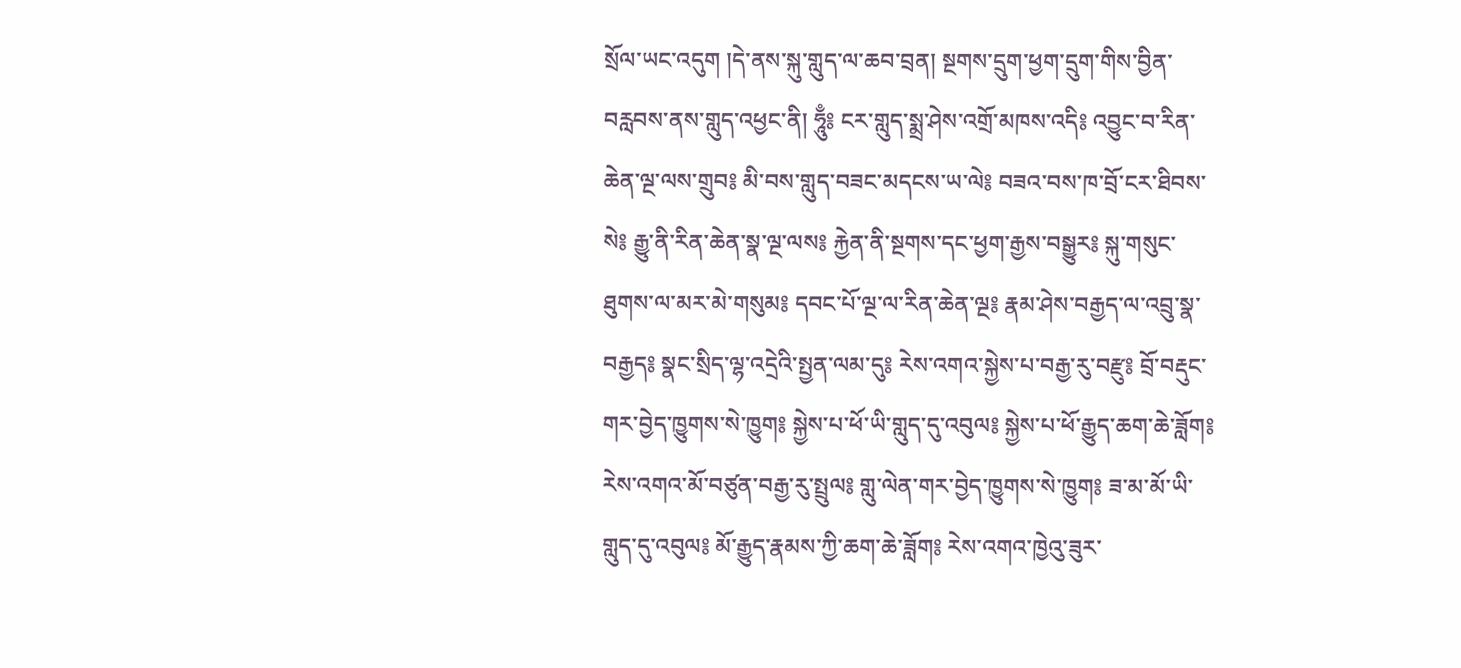སྲོལ་ཡང་འདུག །དེ་ནས་སྐུ་གླུད་ལ་ཆབ་བྲན། སྔགས་དྲུག་ཕྱག་དྲུག་གིས་བྱིན་བརླབས་ནས་གླུད་འཕྱང་ནི། ཧཱུྃ༔ ངར་གླུད་སྨྲ་ཤེས་འགྲོ་མཁས་འདི༔ འབྱུང་བ་རིན་ཆེན་ལྔ་ལས་གྲུབ༔ མི་བས་གླུད་བཟང་མདངས་ཡ་ལེ༔ བཟའ་བས་ཁ་བྲོ་ངར་ཐིབས་སེ༔ རྒྱུ་ནི་རིན་ཆེན་སྣ་ལྔ་ལས༔ རྐྱེན་ནི་སྔགས་དང་ཕྱག་རྒྱས་བསྒྱུར༔ སྐུ་གསུང་ཐུགས་ལ་མར་མེ་གསུམ༔ དབང་པོ་ལྔ་ལ་རིན་ཆེན་ལྔ༔ རྣམ་ཤེས་བརྒྱད་ལ་འབྲུ་སྣ་བརྒྱད༔ སྣང་སྲིད་ལྷ་འདྲེའི་སྤྱན་ལམ་དུ༔ རེས་འགའ་སྐྱེས་པ་བརྒྱ་རུ་བརྫུ༔ བྲོ་བརྡུང་གར་བྱེད་ཁྱུགས་སེ་ཁྱུག༔ སྐྱེས་པ་ཕོ་ཡི་གླུད་དུ་འབུལ༔ སྐྱེས་པ་ཕོ་རྒྱུད་ཆག་ཆེ་ཟློག༔ རེས་འགའ་མོ་བཙུན་བརྒྱ་རུ་སྤྲུལ༔ གླུ་ལེན་གར་བྱེད་ཁྱུགས་སེ་ཁྱུག༔ ཟ་མ་མོ་ཡི་གླུད་དུ་འབུལ༔ མོ་རྒྱུད་རྣམས་ཀྱི་ཆག་ཆེ་ཟློག༔ རེས་འགའ་ཁྱེའུ་ཟུར་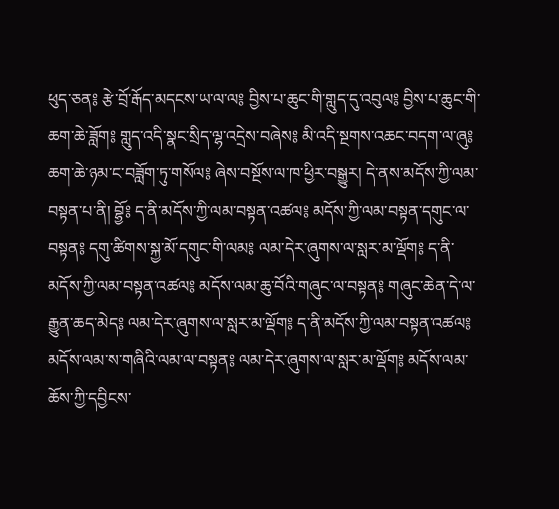ཕུད་ཅན༔ རྩེ་བྲོ་རྒོད་མདངས་ཡ་ལ་ལ༔ བྱིས་པ་ཆུང་གི་གླུད་དུ་འབུལ༔ བྱིས་པ་ཆུང་གི་ཆག་ཆེ་ཟློག༔ གླུད་འདི་སྣང་སྲིད་ལྷ་འདྲེས་བཞེས༔ མི་འདི་སྔགས་འཆང་བདག་ལ་ཞུ༔ ཆག་ཆེ་ཉམ་ང་བཟློག་ཏུ་གསོལ༔ ཞེས་བསྔོས་ལ་ཁ་ཕྱིར་བསྒྱུར། དེ་ནས་མདོས་ཀྱི་ལམ་བསྟན་པ་ནི། བྷྱོ༔ ད་ནི་མདོས་ཀྱི་ལམ་བསྟན་འཚལ༔ མདོས་ཀྱི་ལམ་བསྟན་དགུང་ལ་བསྟན༔ དགུ་ཚིགས་སྐྱ་མོ་དགུང་གི་ལམ༔ ལམ་དེར་ཞུགས་ལ་སླར་མ་ལྡོག༔ ད་ནི་མདོས་ཀྱི་ལམ་བསྟན་འཚལ༔ མདོས་ལམ་ཆུ་བོའི་གཞུང་ལ་བསྟན༔ གཞུང་ཆེན་དེ་ལ་རྒྱུན་ཆད་མེད༔ ལམ་དེར་ཞུགས་ལ་སླར་མ་ལྡོག༔ ད་ནི་མདོས་ཀྱི་ལམ་བསྟན་འཚལ༔ མདོས་ལམ་ས་གཞིའི་ལམ་ལ་བསྟན༔ ལམ་དེར་ཞུགས་ལ་སླར་མ་ལྡོག༔ མདོས་ལམ་ཆོས་ཀྱི་དབྱིངས་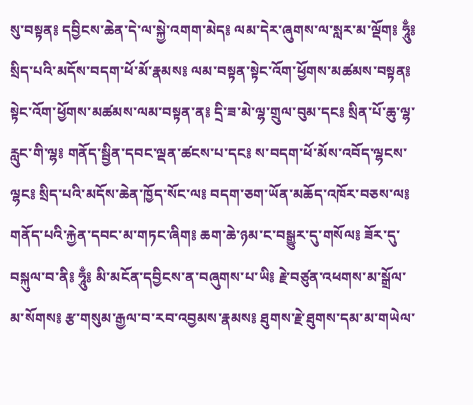སུ་བསྟན༔ དབྱིངས་ཆེན་དེ་ལ་སྐྱེ་འགག་མེད༔ ལམ་དེར་ཞུགས་ལ་སླར་མ་ལྡོག༔ ཧཱུྃ༔ སྲིད་པའི་མདོས་བདག་ཕོ་མོ་རྣམས༔ ལམ་བསྟན་སྟེང་འོག་ཕྱོགས་མཚམས་བསྟན༔ སྟེང་འོག་ཕྱོགས་མཚམས་ལམ་བསྟན་ན༔ དྲི་ཟ་མེ་ལྷ་གྲུལ་བུམ་དང༔ སྲིན་པོ་ཆུ་ལྷ་རླུང་གི་ལྷ༔ གནོད་སྦྱིན་དབང་ལྡན་ཚངས་པ་དང༔ ས་བདག་ཕོ་མོས་འབོད་ལྷངས་ལྷང༔ སྲིད་པའི་མདོས་ཆེན་ཁྱོད་སོང་ལ༔ བདག་ཅག་ཡོན་མཆོད་འཁོར་བཅས་ལ༔ གནོད་པའི་རྐྱེན་དབང་མ་གཏང་ཞིག༔ ཆག་ཆེ་ཉམ་ང་བསྒྱུར་དུ་གསོལ༔ ཟོར་དུ་བསྐུལ་བ་ནི༔ ཧཱུྃ༔ མི་མངོན་དབྱིངས་ན་བཞུགས་པ་ཡི༔ རྗེ་བཙུན་འཕགས་མ་སྒྲོལ་མ་སོགས༔ རྩ་གསུམ་རྒྱལ་བ་རབ་འབྱམས་རྣམས༔ ཐུགས་རྗེ་ཐུགས་དམ་མ་གཡེལ་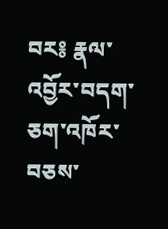བར༔ རྣལ་འབྱོར་བདག་ཅག་འཁོར་བཅས་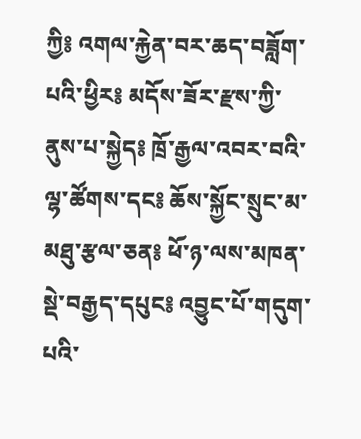ཀྱི༔ འགལ་རྐྱེན་བར་ཆད་བཟློག་པའི་ཕྱིར༔ མདོས་ཟོར་རྫས་ཀྱི་ནུས་པ་སྐྱེད༔ ཁྲོ་རྒྱལ་འབར་བའི་ལྷ་ཚོགས་དང༔ ཆོས་སྐྱོང་སྲུང་མ་མཐུ་རྩལ་ཅན༔ ཕོ་ཉ་ལས་མཁན་སྡེ་བརྒྱད་དཔུང༔ འབྱུང་པོ་གདུག་པའི་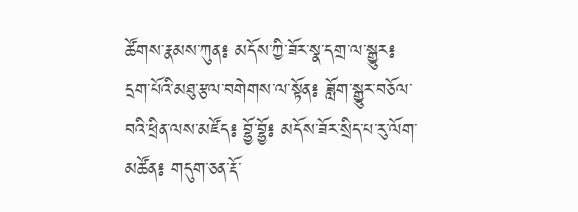ཚོགས་རྣམས་ཀུན༔ མདོས་ཀྱི་ཟོར་སྣ་དགྲ་ལ་སྒྱུར༔ དྲག་པོའི་མཐུ་རྩལ་བགེགས་ལ་སྟོན༔ ཟློག་སྒྱུར་བཅོལ་བའི་ཕྲིན་ལས་མཛོད༔ བྷྱོ་བྷྱོ༔ མདོས་ཟོར་སྲིད་པ་རུ་ལོག་མཚོན༔ གདུག་ཅན་རྡོ་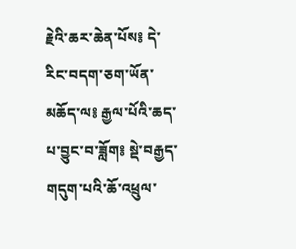རྗེའི་ཆར་ཆེན་པོས༔ དེ་རིང་བདག་ཅག་ཡོན་མཆོད་ལ༔ རྒྱལ་པོའི་ཆད་པ་བྱུང་བ་ཟློག༔ སྡེ་བརྒྱད་གདུག་པའི་ཆོ་འཕྲུལ་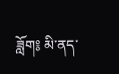ཟློག༔ མི་ནད་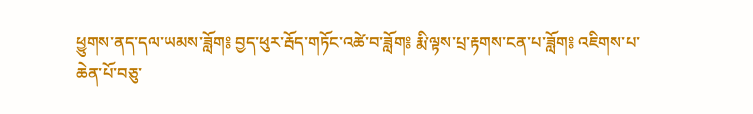ཕྱུགས་ནད་དལ་ཡམས་ཟློག༔ བྱད་ཕུར་རྦོད་གཏོང་འཚེ་བ་ཟློག༔ རྨི་ལྟས་པྲ་རྟགས་ངན་པ་ཟློག༔ འཇིགས་པ་ཆེན་པོ་བཅུ་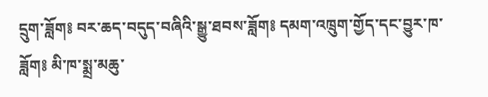དྲུག་ཟློག༔ བར་ཆད་བདུད་བཞིའི་སྒྱུ་ཐབས་ཟློག༔ དམག་འཁྲུག་གྱོད་དང་བྱུར་ཁ་ཟློག༔ མི་ཁ་སྨྲ་མཆུ་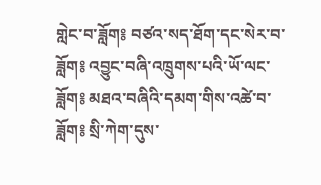གླེང་བ་ཟློག༔ བཙའ་སད་ཐོག་དང་སེར་བ་ཟློག༔ འབྱུང་བཞི་འཁྲུགས་པའི་ཡོ་ལང་ཟློག༔ མཐའ་བཞིའི་དམག་གིས་འཚེ་བ་ཟློག༔ སྲི་ཀེག་དུས་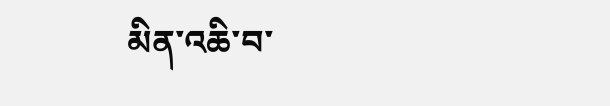མིན་འཆི་བ་